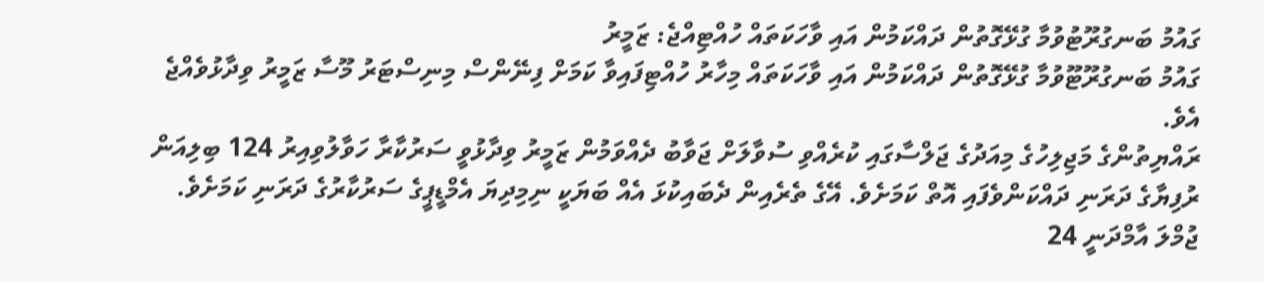ގައުމު ބަނގުރޫޓުވުމާ ގުޅޭގޮތުން ދައްކަމުން އައި ވާހަކަތައް ހުއްޓިއްޖެ: ޒަމީރު
ގައުމު ބަނގުރޫޓޫވުމާ ގުޅޭގޮތުން ދައްކަމުން އައި ވާހަކަތައް މިހާރު ހުއްޓިފައިވާ ކަމަށް ފިނޭންސް މިނިސްޓަރު މޫސާ ޒަމީރު ވިދާޅުވެއްޖެ އެވެ.
ރައްޔިތުންގެ މަޖިލިހުގެ މިއަދުގެ ޖަލްސާގައި ކުރެއްވި ސުވާލަށް ޖަވާބު ދެއްވަމުން ޒަމީރު ވިދާޅުވީ ސަރުކާރާ ހަވާލުވިއިރު 124 ބިލިއަން ރުފިޔާގެ ދަރަނި ދައްކަންވެފައި އޮތް ކަމަށެވެ. އޭގެ ތެރެއިން ދެބައިކުޅަ އެއް ބަޔަކީ ނިމިދިޔަ އެމްޑީޕީގެ ސަރުކާރުގެ ދަރަނި ކަމަށެވެ. ޖުމްލަ އާމްދަނީ 24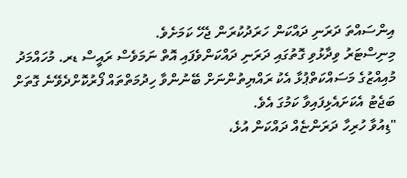އިންސައްތަ ދަރަނި ދައްކަން ހަރަދުކުރަން ޖެހޭ ކަމަށެވެ.
މިނިސްޓަރު ވިދާޅުވި ގޮތުގައި ދަރަނި ދައްކަންވެފައި އޮތް ނަމަވެސް ރައީސް ޑރ. މުހައްމަދު މުއިއްޒުގެ މަސައްކަތްޕުޅާ އެކު ރައްޔިތުންނަށް ބޭނުންވާ ހިދުމަތްތައް ފޯރުކޮށްދެވޭނެ ގޮތަށް ބަޖެޓު އެކަށައެޅިފައިވާ ކަމުގަ އެވެ.
"ޑިއުވާ ހުރިހާ ދަރަންޏެއް ދައްކަން އުޅެ،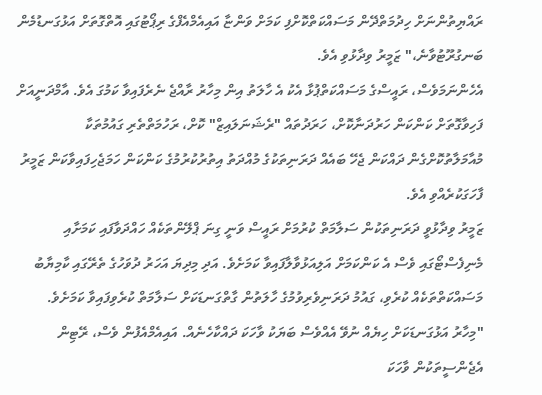ރައްޔިތުންނަށް ހިދުމަތްދޭން މަސައްކަތްކޮށްފި ކަމަށް ވަންޏާ އައިއެމްއެފްގެ ރިޕޯޓުގައި އޮތްގޮތަށް އަޅުގަނޑުމެން ބަނގުރޫޓުވާނެ،" ޒަމީރު ވިދާޅުވި އެވެ.
އެހެންނަމަވެސް، ރައީސްގެ މަސައްކަތްޕުޅާ އެކު އެ ހާލަތު އިން މިހާރު ރާއްޖެ ނެރެފައިވާ ކަމުގަ އެވެ. އާމްދަނީއަށް ފަހިވާގޮތަށް ކަންކަން ހަރުދަނާކޮށް، ހަރަދުތައް "ރެޝަނަލައިޒް" ކޮށް، ރަހުމަތްތެރި ގައުމުތަކާ މުއާމަލާތުކޮށްގެން ދައްކަން ޖެހޭ ބައެއް ދަރަނިތަކުގެ މުއްދަތު އިތުރުކުރުމުގެ ކަންކަން ހަމަޖެހިފައިވާކަން ޒަމީރު ފާހަގަކުރެއްވި އެވެ.
ޒަމީރު ވިދާޅުވީ ދަރަނިތަކުން ސަލާމަތް ކުރުމަށް ރައީސް ވަނީ ގިނަ ޕްލޭންތަކެއް ހައްދަވާފައި ކަމަށާއި މެނިފެސްޓޯގައި ވެސް އެ ކަންކަމަށް އަލިއަޅުވާލާފައިވާ ކަމަށެވެ. އަދި މިދިޔަ އަހަރު ދުވަހުގެ ތެރޭގައި ކާމިޔާބު މަސައްކަތްތަކެއް ކުރެވި، ގައުމު ދަރަނިވެރިވުމުގެ ހާލަތުން ގާތްގަނޑަކަށް ސަލާމަތް ކުރެވިފައިވާ ކަމަށެވެ.
"މިހާރު އަޅުގަނޑަކަށް ހިޔެއް ނުވޭ އެއްވެސް ބަޔަކު ވާހަކަ ދައްކާހެނެއް. އައިއެމްއެފުން ވެސް، ރޭޓިން އެޖެންސީތަކުން ވާހަކަ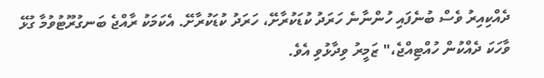ދެއްކިއިރު ވެސް ބުނެފައި ހުންނާނެ ހަރަދު ކުޑަކުރާށޭ، ހަރަދު ކުޑަކުރާށޭ. އެކަމަކު ރާއްޖެ ބަނގުރޫޓުވުމާ ގުޅޭ ވާހަކަ ދެއްކުން ހުއްޓިއްޖެ،" ޒަމީރު ވިދާޅުވި އެވެ.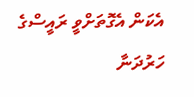އެކަން އެގޮތަށްވީ ރައީސްގެ ހަރުދަނާ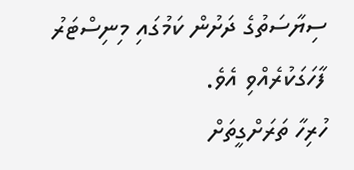ސިޔާސަތުގެ ދަށުން ކަމުގައި މިނިސްޓަރު ފާހަގަކުރެއްވި އެވެ.
ހުރިހާ ތަރަށްގީތަށް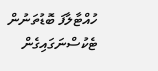ހުއްޓާލާފަ ބޮޑުތަނުން ޓެކުސްނަގައިގެން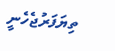ތިޔަފަރުޖެހެނީ